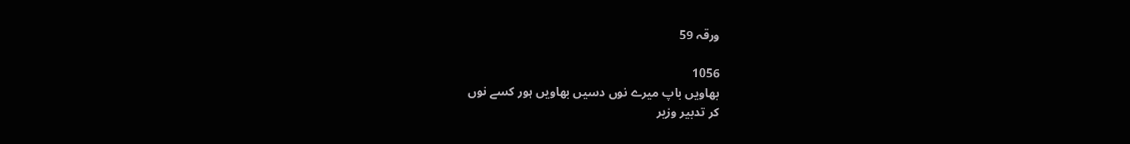ورقہ 59

1056
بھاویں باپ میرے نوں دسیں بھاویں ہور کسے نوں
کر تدبیر وزیر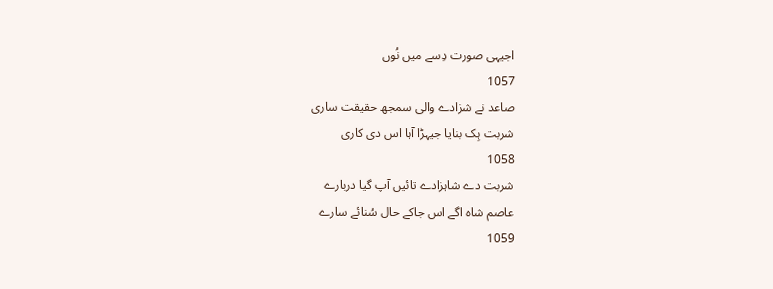اجیہی صورت دِسے میں نُوں
1057
صاعد نے شزادے والی سمجھ حقیقت ساری
شربت ہِک بنایا جیہڑا آہا اس دی کاری
1058
شربت دے شاہزادے تائیں آپ گیا دربارے
عاصم شاہ اگے اس جاکے حال سُنائے سارے
1059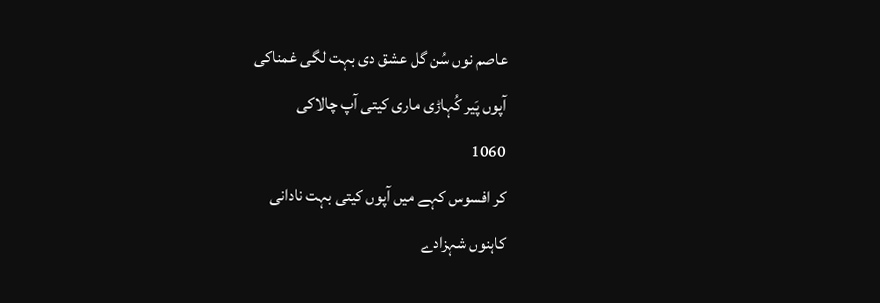عاصم نوں سُن گل عشق دی بہت لگی غمناکی
آپوں پَیر کُہاڑی ماری کیتی آپ چالاکی
1060
کر افسوس کہے میں آپوں کیتی بہت نادانی
کاہنوں شہزادے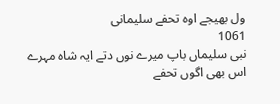ول بھیجے اوہ تحفے سلیمانی
1061
نبی سلیماں باپ میرے نوں دتے ایہ شاہ مہرے
اس بھی اگوں تحفے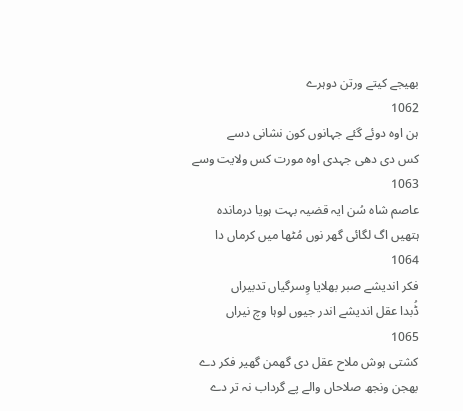بھیجے کیتے ورتن دوہرے
1062
ہن اوہ دوئے گئے جہانوں کون نشانی دسے
کس دی دھی جہدی اوہ مورت کس ولایت وسے
1063
عاصم شاہ سُن ایہ قضیہ بہت ہویا درماندہ
ہتھیں اگ لگائی گھر نوں مُٹھا میں کرماں دا
1064
فکر اندیشے صبر بھلایا وِسرگیاں تدبیراں
ڈُبدا عقل اندیشے اندر جیوں لوہا وچ نیراں
1065
کشتی ہوش ملاح عقل دی گھمن گھیر فکر دے
بھجن ونجھ صلاحاں والے پے گرداب نہ تر دے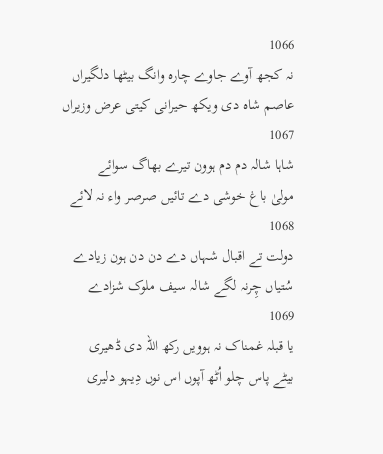1066
نہ کجھ آوے جاوے چارہ وانگ بیٹھا دلگیراں
عاصم شاہ دی ویکھ حیرانی کیتی عرض وزیراں
1067
شاہا شالہ دم دم ہوون تیرے بھاگ سوائے
مولیٰ باغ خوشی دے تائیں صرصر واء نہ لائے
1068
دولت تے اقبال شہاں دے دن دن ہون زیادے
سُتیاں چِرنہ لگے شالہ سیف ملوک شزادے
1069
یا قبلہ غمناک نہ ہوویں رکھ اللہ دی ڈھیری
بیٹے پاس چلو اُٹھ آپوں اس نوں دِیہو دلیری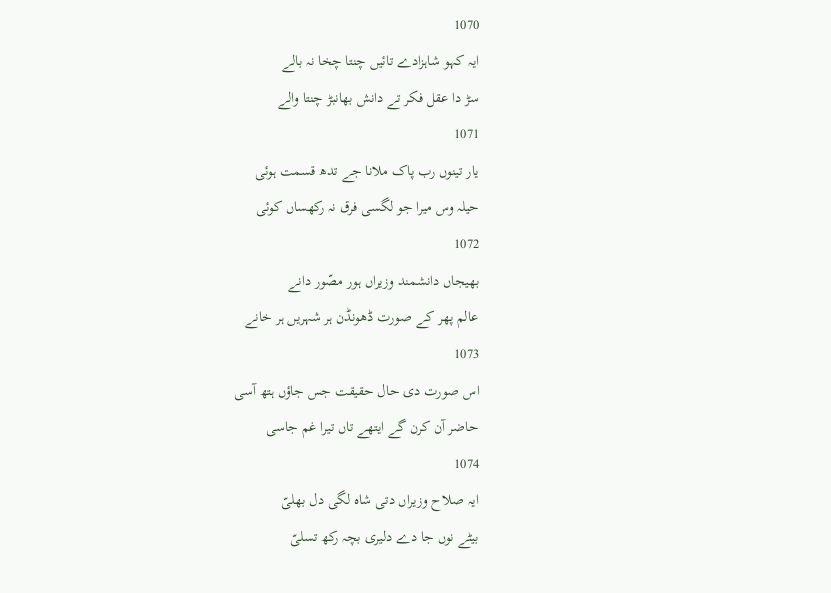1070
ایہ کہو شاہزادے تائیں چنتا چخا نہ بالے
سڑ دا عقل فکر تے دانش بھانبڑ چنتا والے
1071
یار تینوں رب پاک ملانا جے تدھ قسمت ہوئی
حیلہ وس میرا جو لگسی فرق نہ رکھساں کوئی
1072
بھیجاں دانشمند وزیراں ہور مصّور دانے
عالم پھر کے صورت ڈھونڈن ہر شہریں ہر خانے
1073
اس صورت دی حال حقیقت جس جاؤں ہتھ آسی
حاضر آن کرن گے ایتھے تاں تیرا غم جاسی
1074
ایہ صلاح وزیراں دتی شاہ لگی دل بھلیّ
بیٹے نوں جا دے دلیری بچہ رکھ تسلیّ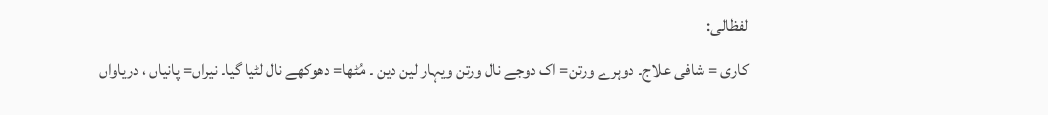لفظالی:
کاری = شافی علاج۔ دوہرے ورتن= اک دوجے نال ورتن ویہار لین دین ۔ مُٹھا= دھوکھے نال لٹیا گیا۔ نیراں= پانیاں ، دریاواں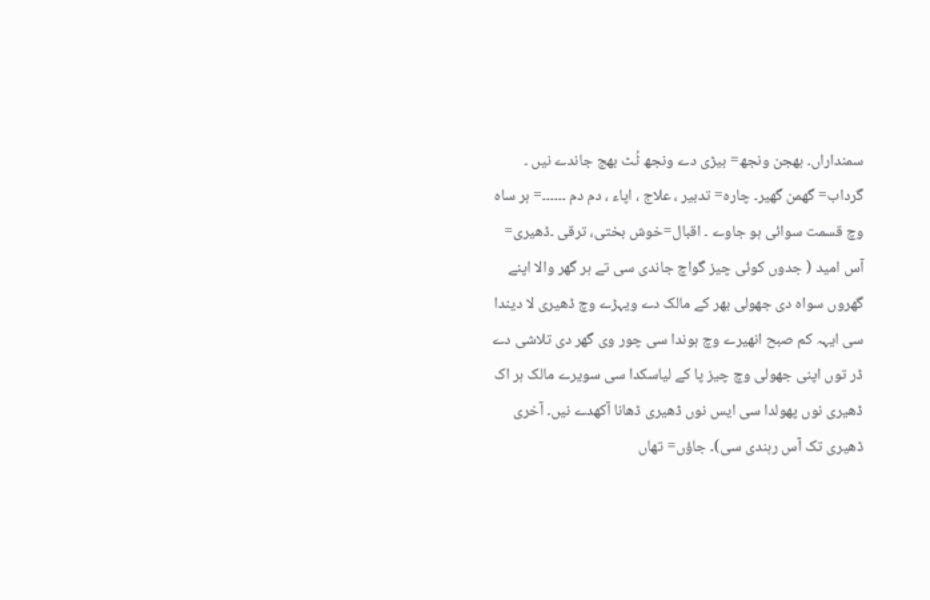سمنداراں۔ بھجن ونجھ= بیڑی دے ونجھ ٹُٹ بھج جاندے نیں ۔ گرداب= گھمن گھیر۔ چارہ= تدبیر ، علاج ، اپاء ، دم دم ۔۔۔۔۔۔= ہر ساہ وچ قسمت سوائی ہو جاوے ۔ اقبال=خوش بختی، ترقی ۔ڈھیری= آس امید ( جدوں کوئی چیز گواچ جاندی سی تے ہر گھر والا اپنے گھروں سواہ دی جھولی بھر کے مالک دے ویہڑے وچ ڈھیری لا دیندا سی ایہہ کم صبح انھیرے وچ ہوندا سی چور وی گھر دی تلاشی دے ڈر توں اپنی جھولی وچ چیز پا کے لیاسکدا سی سویرے مالک ہر اک ڈھیری نوں پھولدا سی ایس نوں ڈھیری ڈھانا آکھدے نیں۔ آخری ڈھیری تک آس رہندی سی)۔ جاؤں= تھاں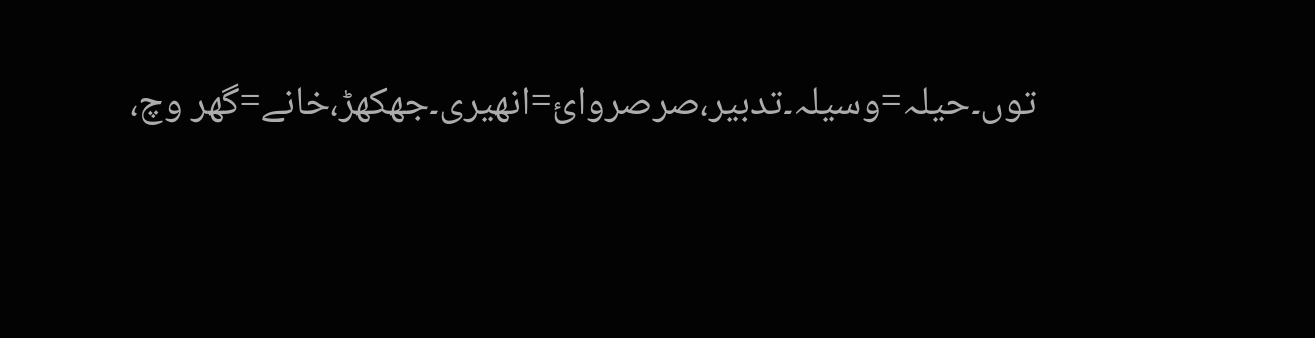توں۔حیلہ=وسیلہ۔تدبیر،صرصروائ=انھیری۔جھکھڑ،خانے=گھر وچ،